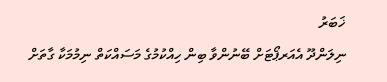ޚަބަރު
ނިލަންދޫ އެއަރޕޯޓަށް ބޭނުންވާ ބިން ހިއްކުމުގެ މަސައްކަތް ނިމުމަކާ ގާތަށް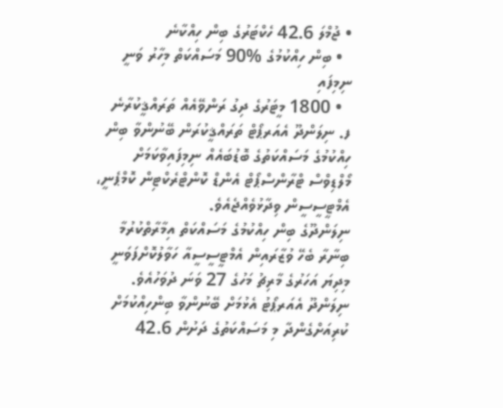• ޖުމްލަ 42.6 ހެކްޓަރުގެ ބިން ހިއްކާނެ
  • ބިން ހިއްކުމުގެ %90 މަސައްކަތް މިހާރު ވަނީ ނިމިފައި
  • 1800 މީޓަރުގެ ދިގު ރަންވޭއެއް ތަރައްޤީކުރާނެ
ފ. ނިލަންދޫ އެއަރޕޯޓް ތަރައްޤީކުރަން ބޭނުންވާ ބިން ހިއްކުމުގެ މަސައްކަތުގެ ބޮޑުބައެއް ނިމިފައިވާކަމަށް މޯލްޑިވްސް ޓްރާންސްޕޯޓް އެންޑް ކޮންޓްރެކްޓިން ކޮމްޕެނީ، އެމްޓީސީސީން ވިދާޅުވެއްޖެއެވެ.
ނިލަންދޫގެ ބިން ހިއްކުމުގެ މަސައްކަތް އިމާރާތްކުރުމާ ބިނާރާ ބެހޭ ވުޒާރައިން އެމްޓީސީސީއާ ހަވާލުކޮށްފަވަނީ މިދިޔަ އަހަރުގެ މާރިޗު މަހުގެ 27 ވަނަ ދުވަހުއެވެ.
ނިލަންދޫ އެއަރޕޯޓު އެޅުމަށް ބޭނުންވާ ބިންހިއްކުމަށް ކުރިއަށްގެންދާ މި މަސައްކަތުގެ ދަށުން 42.6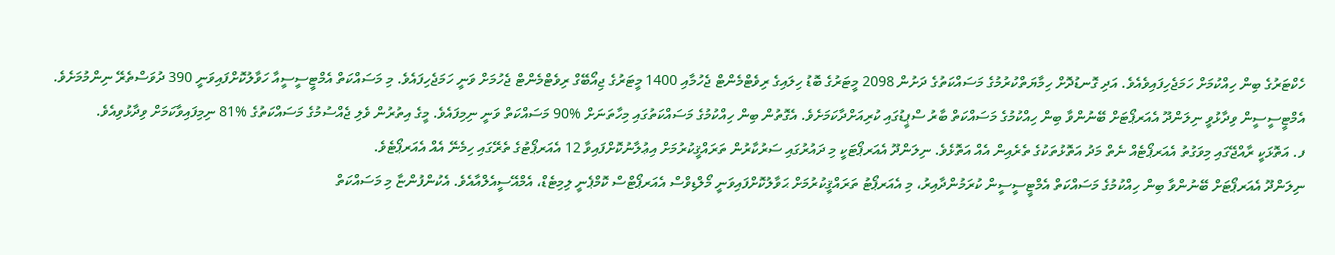ހެކްޓަރުގެ ބިން ހިއްކުމަށް ހަމަޖެހިފައިވެއެވެ. އަދި ގޮނޑުދޮށް ހިމާޔަތްކުރުމުގެ މަސައްކަތުގެ ދަށުން 2098 މީޓަރުގެ ބޮޑު ހިލައިގެ ރިވެޓްމެންޓް ޖެހުމާއި 1400 މީޓަރުގެ ޖިއޯބޭގް ރިވެޓްމެންޓް ޖެހުމަށް ވަނީ ހަމަޖެހިފައެވެ. މި މަސައްކަތް އެމްޓީސީސީއާ ހަވާލުކޮށްފައިވަނީ 390 ދުވަސްތެރޭ ނިންމުމަށެވެ.
އެމްޓީސީސީން ވިދާޅުވީ ނިލަންދޫ އެއަރޕޯޓަށް ބޭނުންވާ ބިން ހިއްކުމުގެ މަސައްކަތް ބާރު ސްޕީޑުގައި ކުރިއަށްދާކަމަށެވެ. އެގޮތުން ބިން ހިއްކުމުގެ މަސައްކަތުގައި މިހާތަނަށް %90 މަސައްކަތް ވަނީ ނިމިފައެވެ. މީގެ އިތުރުން ވެލި ޖެއްސުމުގެ މަސައްކަތުގެ %81 ނިމިފައިވާކަމަށް ވިދާޅުވިއެވެ.
ފ. އަތޮޅަކީ ރާއްޖޭގައި މިވަގުތު އެއަރޕޯޓެއް ނެތް މަދު އަތޮޅުތަކުގެ ތެރެއިން އެއް އަތޮޅެވެ. ނިލަންދޫ އެއަރޕޯޓަކީ މި ދައުރުގައި ސަރުކާރުން ތަރައްޤީކުރުމަށް އިޢުލާނުކޮށްފައިވާ 12 އެއަރޕޯޓުގެ ތެރޭގައި ހިމެނޭ އެއް އެއަރޕޯޓެވެ.
ނިލަންދޫ އެއަރޕޯޓަށް ބޭނުންވާ ބިން ހިއްކުމުގެ މަސައްކަތް އެމްޓީސީސީން ކުރަމުންދާއިރު، މި އެއަރޕޯޓު ތަރައްޤީކުރުމަށް ޙަވާލުކޮށްފައިވަނީ މޯލްޑިވްސް އެއަރޕޯޓްސް ކޮމްޕެނީ ލިމިޓެޑް، އެމްއޭސީއެލްއާއެވެ. އެކުންފުންޏާ މި މަސައްކަތް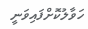ހަވާލުކޮށްފައިވަނީ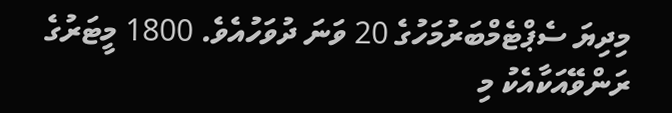މިދިޔަ ސެޕްޓެމްބަރުމަހުގެ 20 ވަނަ ދުވަހުއެވެ. 1800 މީޓަރުގެ ރަންވޭއަކާއެކު މި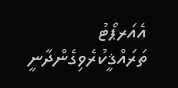އެއަރޕޯޓު ތަރައްޤީކުރެވިގެންދާނީ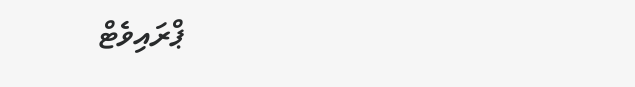ޕްރައިވެޓް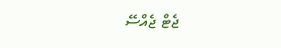ޖެޓް ޖެއްސޭ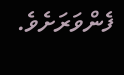ފެންވަރަށެވެ.